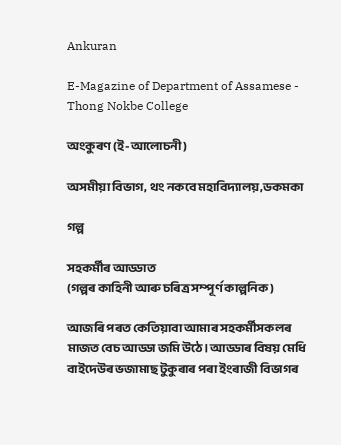Ankuran

E-Magazine of Department of Assamese - Thong Nokbe College

অংকুৰণ (ই-আলোচনী)

অসমীয়া বিভাগ, থং নকবে মহাবিদ্যালয়,ডকমকা

গল্প

সহকৰ্মীৰ আড্ডাত
(গল্পৰ কাহিনী আৰু চৰিত্ৰ সম্পূৰ্ণ কাল্পনিক)

আজৰি পৰত কেতিয়াবা আমাৰ সহকৰ্মীসকলৰ মাজত বেচ আড্ডা জমি উঠে। আড্ডাৰ বিষয় মেধি বাইদেউৰ ভজামাছ টুকুৰাৰ পৰা ইংৰাজী বিভাগৰ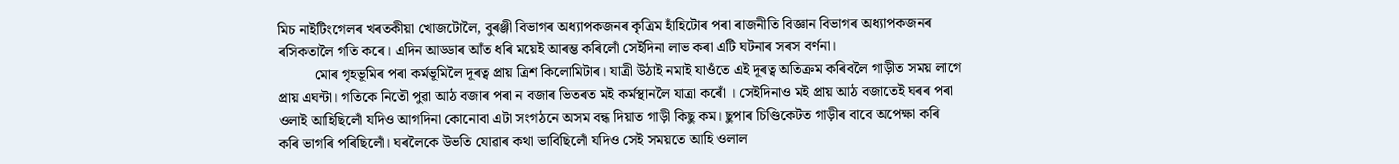মিচ নাইটিংগেলৰ খৰতকীয়া খোজটোলৈ, বুৰঞ্জী বিভাগৰ অধ্যাপকজনৰ কৃত্ৰিম হাঁহিটোৰ পৰা ৰাজনীতি বিজ্ঞান বিভাগৰ অধ্যাপকজনৰ ৰসিকতালৈ গতি কৰে। এদিন আড্ডাৰ আঁত ধৰি ময়েই আৰম্ভ কৰিলোঁ সেইদিনা লাভ কৰা এটি ঘটনাৰ সৰস বৰ্ণনা।
          মোৰ গৃহভূমিৰ পৰা কৰ্মভূমিলৈ দূৰত্ব প্ৰায় ত্ৰিশ কিলোমিটাৰ। যাত্ৰী উঠাই নমাই যাওঁতে এই দূৰত্ব অতিক্ৰম কৰিবলৈ গাড়ীত সময় লাগে প্ৰায় এঘন্টা। গতিকে নিতৌ পুৱা আঠ বজাৰ পৰা ন বজাৰ ভিতৰত মই কৰ্মস্থানলৈ যাত্ৰা কৰোঁ । সেইদিনাও মই প্ৰায় আঠ বজাতেই ঘৰৰ পৰা ওলাই আহিছিলোঁ যদিও আগদিনা কোনোবা এটা সংগঠনে অসম বন্ধ দিয়াত গাড়ী কিছু কম। ছুপাৰ চিণ্ডিকেটত গাড়ীৰ বাবে অপেক্ষা কৰি কৰি ভাগৰি পৰিছিলোঁ। ঘৰলৈকে উভতি যোৱাৰ কথা ভাবিছিলোঁ যদিও সেই সময়তে আহি ওলাল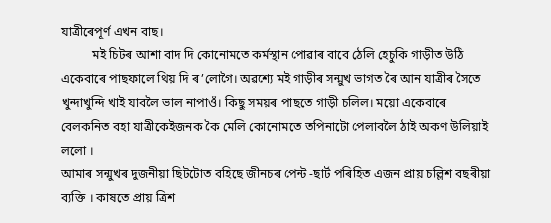যাত্ৰীৰেপূৰ্ণ এখন বাছ।
          মই চিটৰ আশা বাদ দি কোনোমতে কৰ্মস্থান পোৱাৰ বাবে ঠেলি হেচুকি গাড়ীত উঠি একেবাৰে পাছফালে থিয় দি ৰ’লোগৈ। অৱশ্যে মই গাড়ীৰ সন্মুখ ভাগত ৰৈ আন যাত্ৰীৰ সৈতে খুন্দাখুন্দি খাই যাবলৈ ভাল নাপাওঁ। কিছু সময়ৰ পাছতে গাড়ী চলিল। ময়ো একেবাৰে বেলকনিত বহা যাত্ৰীকেইজনক কৈ মেলি কোনোমতে তপিনাটো পেলাবলৈ ঠাই অকণ উলিয়াই ললো ।
আমাৰ সন্মুখৰ দুজনীয়া ছিটটোত বহিছে জীনচৰ পেন্ট -ছাৰ্ট পৰিহিত এজন প্ৰায় চল্লিশ বছৰীয়া ব্যক্তি । কাষতে প্ৰায় ত্ৰিশ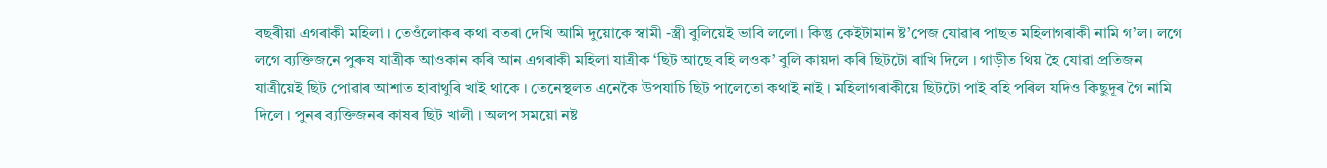বছৰীয়া এগৰাকী মহিলা । তেওঁলোকৰ কথা বতৰা দেখি আমি দুয়োকে স্বামী -স্ত্ৰী বুলিয়েই ভাবি ললো। কিন্তু কেইটামান ষ্ট’পেজ যোৱাৰ পাছত মহিলাগৰাকী নামি গ’ল। লগে লগে ব্যক্তিজনে পুৰুষ যাত্ৰীক আওকান কৰি আন এগৰাকী মহিলা যাত্ৰীক ‘ছিট আছে বহি লওক’ বুলি কায়দা কৰি ছিটটো ৰাখি দিলে । গাড়ীত থিয় হৈ যোৱা প্ৰতিজন যাত্ৰীয়েই ছিট পোৱাৰ আশাত হাবাথুৰি খাই থাকে । তেনেস্থলত এনেকৈ উপযাচি ছিট পালেতো কথাই নাই । মহিলাগৰাকীয়ে ছিটটো পাই বহি পৰিল যদিও কিছুদূৰ গৈ নামি দিলে । পুনৰ ব্যক্তিজনৰ কাষৰ ছিট খালী । অলপ সময়ো নষ্ট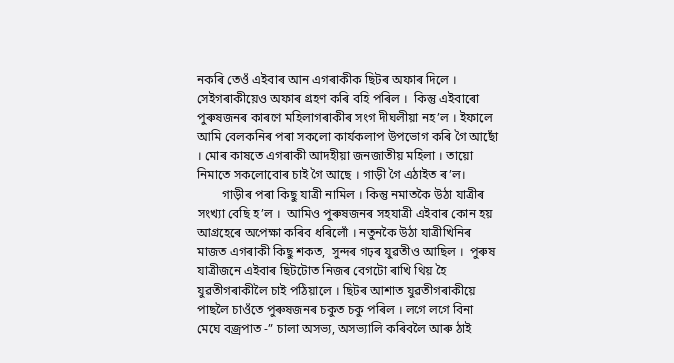নকৰি তেওঁ এইবাৰ আন এগৰাকীক ছিটৰ অফাৰ দিলে । সেইগৰাকীয়েও অফাৰ গ্ৰহণ কৰি বহি পৰিল ।  কিন্তু এইবাৰো পুৰুষজনৰ কাৰণে মহিলাগৰাকীৰ সংগ দীঘলীয়া নহ’ল । ইফালে আমি বেলকনিৰ পৰা সকলো কাৰ্যকলাপ উপভোগ কৰি গৈ আছোঁ । মোৰ কাষতে এগৰাকী আদহীয়া জনজাতীয় মহিলা । তায়ো নিমাতে সকলোবোৰ চাই গৈ আছে । গাড়ী গৈ এঠাইত ৰ’ল।
        গাড়ীৰ পৰা কিছু যাত্ৰী নামিল । কিন্তু নমাতকৈ উঠা যাত্ৰীৰ সংখ্যা বেছি হ’ল ।  আমিও পুৰুষজনৰ সহযাত্ৰী এইবাৰ কোন হয় আগ্ৰহেৰে অপেক্ষা কৰিব ধৰিলোঁ । নতুনকৈ উঠা যাত্ৰীখিনিৰ মাজত এগৰাকী কিছু শকত,  সুন্দৰ গঢ়ৰ যুৱতীও আছিল ।  পুৰুষ যাত্ৰীজনে এইবাৰ ছিটটোত নিজৰ বেগটো ৰাখি থিয় হৈ যুৱতীগৰাকীলৈ চাই পঠিয়ালে । ছিটৰ আশাত যুৱতীগৰাকীয়ে পাছলৈ চাওঁতে পুৰুষজনৰ চকুত চকু পৰিল । লগে লগে বিনা মেঘে বজ্ৰপাত -” চালা অসভ্য, অসভ্যালি কৰিবলৈ আৰু ঠাই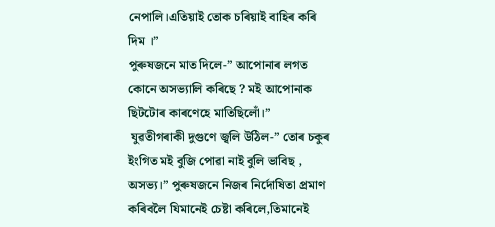নেপালি।এতিয়াই তোক চৰিয়াই বাহিৰ কৰি দিম ।”
পুৰুষজনে মাত দিলে-” আপোনাৰ লগত কোনে অসভ্যালি কৰিছে ? মই আপোনাক ছিটটোৰ কাৰণেহে মাতিছিলোঁ।”
 যুৱতীগৰাকী দুগুণে জ্বলি উঠিল-” তোৰ চকুৰ ইংগিত মই বুজি পোৱা নাই বুলি ভাবিছ , অসভ্য।” পুৰুষজনে নিজৰ নিৰ্দোষিতা প্ৰমাণ কৰিবলৈ যিমানেই চেষ্টা কৰিলে,তিমানেই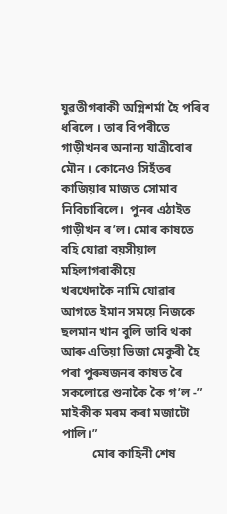যুৱতীগৰাকী অগ্নিশৰ্মা হৈ পৰিব ধৰিলে । তাৰ বিপৰীতে গাড়ীখনৰ অনান্য যাত্ৰীবোৰ মৌন । কোনেও সিহঁতৰ কাজিয়াৰ মাজত সোমাব নিবিচাৰিলে।  পুনৰ এঠাইত গাড়ীখন ৰ’ল। মোৰ কাষতে বহি যোৱা বয়সীয়াল মহিলাগৰাকীয়ে খৰখেদাকৈ ‌নামি যোৱাৰ আগতে ইমান সময়ে নিজকে ছলমান খান বুলি ভাবি থকা আৰু এতিয়া ভিজা মেকুৰী হৈ পৰা পুৰুষজনৰ কাষত ৰৈ সকলোৱে শুনাকৈ কৈ গ’ল -” মাইকীক মৰম কৰা মজাটো পালি।”
          মোৰ কাহিনী শেষ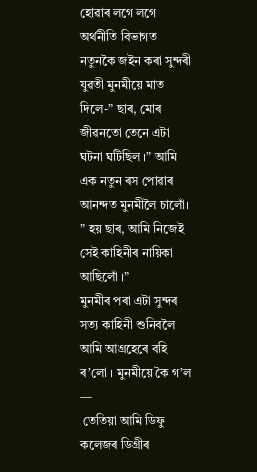হোৱাৰ লগে লগে অৰ্থনীতি বিভাগত নতুনকৈ জইন কৰা সুন্দৰী যুৱতী মুনমীয়ে মাত দিলে-” ছাৰ, মোৰ জীৱনতো তেনে এটা ঘটনা ঘটিছিল ।” আমি এক নতুন ৰস পোৱাৰ আনন্দত মুনমীলৈ চালোঁ।
” হয় ছাৰ, আমি নিজেই সেই কাহিনীৰ নায়িকা আছিলোঁ ।”
মুনমীৰ পৰা এটা সুন্দৰ সত্য কাহিনী শুনিবলৈ আমি আগ্ৰহেৰে বহি ৰ’লো । মুনমীয়ে কৈ গ’ল —
 তেতিয়া আমি ডিফু কলেজৰ ডিগ্ৰীৰ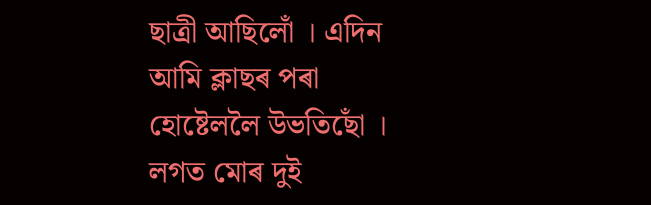ছাত্ৰী আছিলোঁ । এদিন আমি ক্লাছৰ পৰা হোষ্টেললৈ উভতিছোঁ । লগত মোৰ দুই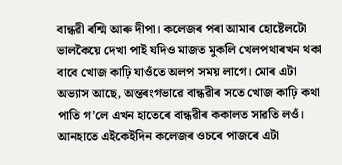বান্ধৱী ৰশ্মি আৰু দীপা। কলেজৰ পৰা আমাৰ হোষ্টেলটো ভালকৈয়ে দেখা পাই যদিও মাজত মুকলি খেলপথাৰখন থকা বাবে খোজ কাঢ়ি যাওঁতে অলপ সময় লাগে। মোৰ এটা অভ্যাস আছে, অন্তৰংগভাৱে বান্ধৱীৰ সতে খোজ কাঢ়ি কথা পাতি গ’লে এখন হাতেৰে বান্ধৱীৰ ককালত সাৱতি লওঁ। আনহাতে এইকেইদিন কলেজৰ ওচৰে পাজৰে এটা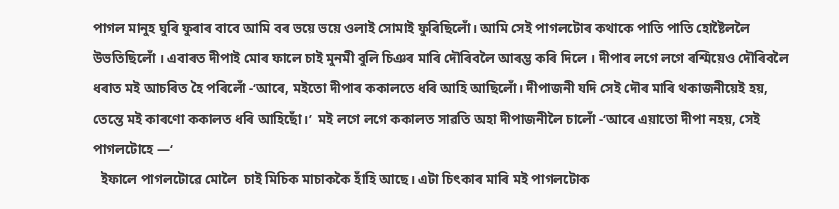পাগল মানুহ ঘুৰি ফুৰাৰ বাবে আমি বৰ ভয়ে ভয়ে ওলাই সোমাই ফুৰিছিলোঁ। আমি সেই পাগলটোৰ কথাকে পাতি পাতি হোষ্টৈললৈ উভতিছিলোঁ । এবাৰত দীপাই মোৰ ফালে চাই মুনমী বুলি চিঞৰ মাৰি দৌৰিবলৈ আৰম্ভ কৰি দিলে । দীপাৰ লগে লগে ৰশ্মিয়েও দৌৰিবলৈ ধৰাত মই আচৰিত হৈ পৰিলোঁ -‘আৰে, মইতো দীপাৰ ককালতে ধৰি আহি আছিলোঁ। দীপাজনী যদি সেই দৌৰ মাৰি থকাজনীয়েই হয়, তেন্তে মই কাৰণো ককালত ধৰি আহিছোঁ।’  মই লগে লগে ককালত সাৱতি অহা দীপাজনীলৈ চালোঁ -‘আৰে এয়াতো দীপা নহয়, সেই পাগলটোহে —‘
  ইফালে পাগলটোৱে মোলৈ  চাই মিচিক মাচাককৈ হাঁহি আছে। এটা চিৎকাৰ মাৰি মই পাগলটোক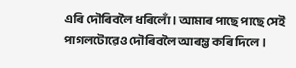এৰি দৌৰিবলৈ ধৰিলোঁ । আমাৰ পাছে পাছে সেই পাগলটোৱেও দৌৰিবলৈ আৰম্ভ কৰি দিলে ।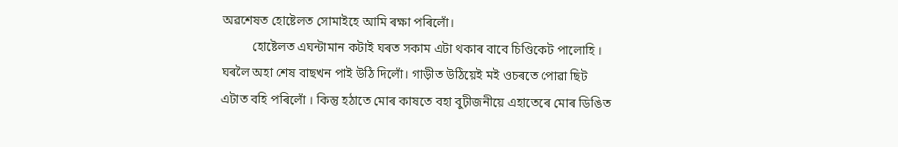অৱশেষত হোষ্টেলত সোমাইহে আমি ৰক্ষা পৰিলোঁ।
          হোষ্টেলত এঘন্টামান কটাই ঘৰত সকাম এটা থকাৰ বাবে চিণ্ডিকেট পালোহি । ঘৰলৈ অহা শেষ বাছখন পাই উঠি দিলোঁ। গাড়ীত উঠিয়েই মই ওচৰতে পোৱা ছিট এটাত বহি পৰিলোঁ । কিন্তু হঠাতে মোৰ কাষতে বহা বুঢ়ীজনীয়ে এহাতেৰে মোৰ ডিঙিত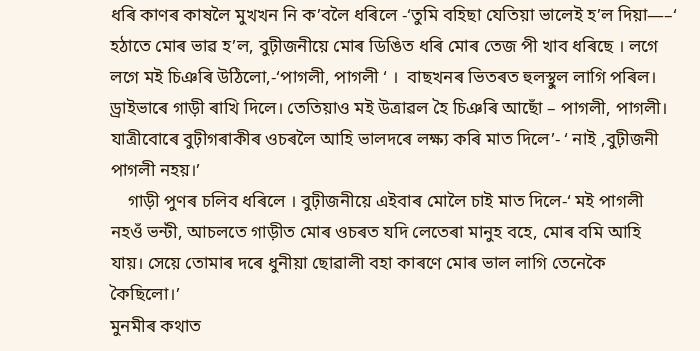ধৰি কাণৰ কাষলৈ মুখখন নি ক’বলৈ ধৰিলে -‘তুমি বহিছা যেতিয়া ভালেই হ’ল দিয়া—–‘
হঠাতে মোৰ ভাৱ হ’ল, বুঢ়ীজনীয়ে মোৰ ডিঙিত ধৰি মোৰ তেজ পী খাব ধৰিছে । লগে লগে মই চিঞৰি উঠিলো,-‘পাগলী, পাগলী ‘ ।  বাছখনৰ ভিতৰত হুলস্থুল লাগি পৰিল। ড্ৰাইভাৰে গাড়ী ৰাখি দিলে। তেতিয়াও মই উত্ৰাৱল হৈ চিঞৰি আছোঁ – পাগলী, পাগলী। যাত্ৰীবোৰে বুঢ়ীগৰাকীৰ ওচৰলৈ আহি ভালদৰে লক্ষ্য কৰি মাত দিলে’- ‘ নাই ,বুঢ়ীজনী পাগলী নহয়।’
    গাড়ী পুণৰ চলিব ধৰিলে । বুঢ়ীজনীয়ে এইবাৰ মোলৈ চাই মাত দিলে-‘ মই পাগলী নহওঁ ভন্টী, আচলতে গাড়ীত মোৰ ওচৰত যদি লেতেৰা মানুহ বহে, মোৰ বমি আহি যায়। সেয়ে তোমাৰ দৰে ধুনীয়া ছোৱালী বহা কাৰণে মোৰ ভাল লাগি তেনেকৈ কৈছিলো।’
মুনমীৰ কথাত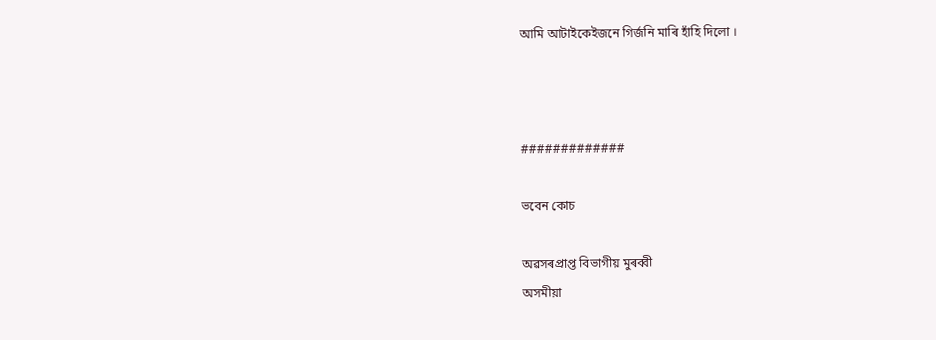আমি আটাইকেইজনে গিৰ্জনি মাৰি হাঁহি দিলো ।



#############

ভবেন কোচ

অৱসৰপ্ৰাপ্ত বিভাগীয় মুৰব্বী
অসমীয়া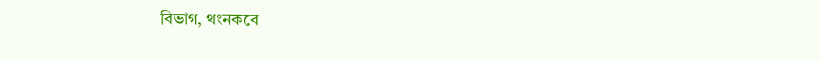বিভাগ, থংনকবে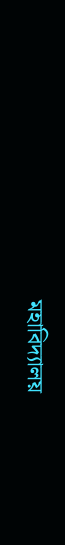মহাবিদ্যালয়